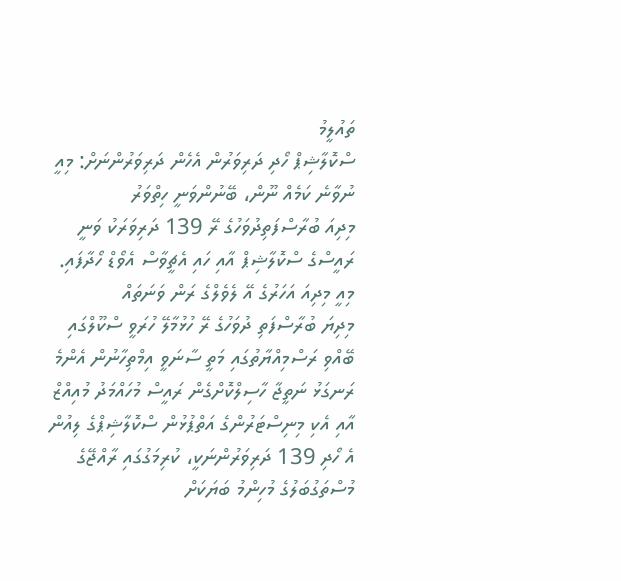ތައުލީމު
ސްކޮލާޝިޕް ހޯދި ދަރިވަރުން އެހެން ދަރިވަރުންނަށް: މިއީ ނުވާނެ ކަމެއް ނޫން، ބޭނުންވަނީ ހިތްވަރު
މިދިއަ ބުރާސްފަތިދުވަހުގެ ރޭ 139 ދަރިވަރަކު ވަނީ ރައީސްގެ ސްކޮލާޝިޕް އާއި ހައި އެޗީވާސް އެވޯޑް ހޯދާފައި. މިއީ މިދިއަ އަހަރުގެ އޭ ލެވެލްގެ ރަން ވަނަތައް
މިދިޔަ ބުރާސްފަތި ދުވަހުގެ ރޭ ހުޅުމާލޭ ހުރަވީ ސްކޫލްގައި ބޭއްވި ރަސްމިއްޔާތުގައި މަތީ ސާނަވީ އިމްތިހާނުން އެންމެ ރަނގަޅު ނަތީޖާ ހާސިލްކޮށްގެން ރައީސް މުހައްމަދު މުއިއްޒް އާއި އެކި މިނިސްޓަރުންގެ އަތްޕުޅުން ސްކޮލާޝިޕްގެ ލިއުން އެ ހޯދި 139 ދަރިވަރުންނަކީ، ކުރިމަގުގައި ރާއްޖޭގެ މުސްތަގުބަލުގެ މުހިންމު ބަޔަކަށް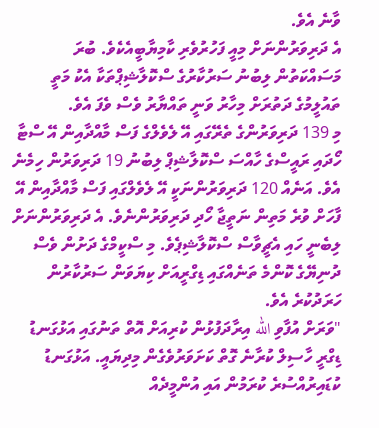ވާނެ އެވެ.
އެ ދަރިވަރުންނަށް މިއީ ފަހުރުވެރި ކާމިޔާބީއެކެވެ. ބުރަ މަސައްކަތުން ލިބުނު ސަރުކާރުގެ ސްކޮލާޝިޕްތަކާ އެކު މަތީ ތައުލީމުގެ ދަތުރަށް މިހާރު ވަނީ ތައްޔާރު ވެސް ވެފަ އެވެ.
މި 139 ދަރިވަރުންގެ ތެރޭގައި އޭ ލެވެލްގެ ފަސް މާއްދާއިން އޭ ސްޓާ ހޯދައި ރައީސްގެ ހާއްސަ ސްކޮލާޝިޕް ލިބުނު 19 ދަރިވަރުން ހިމެނެ އެވެ. އަނެއް 120 ދަރިވަރުންނަކީ އޭ ލެވެލްގައި ފަސް މާއްދާއިން އޭ ފާހަށް ވުރެ މަތިން ނަތީޖާ ހޯދި ދަރިވަރުންނެވެ. އެ ދަރިވަރުންނަށް ލިބެނީ ހައި އެޗީވާސް ސްކޮލާޝިޕެވެ. މި ސްކީމްގެ ދަށުން ވެސް ދުނިޔޭގެ ކޮންމެ ތަނެއްގައި ޑިގްރީއަށް ކިޔަވަން ސަރުކާރުން ހަރަދުކުރެ އެވެ.
"ވަރަށް އުފާވި الله އިރާދަފުޅުން ކުރިއަށް އޮތް ތަނުގައި އަޅުގަނޑު ޑިގްރީ ހާސިލް ކުރާނެ ގޮތް ކަށަވަރުވެގެން މިދިޔައީ. އަޅުގަނޑު ކުޑައިރުއްސުރެ ކުރަމުން އައި އުންމީދެއް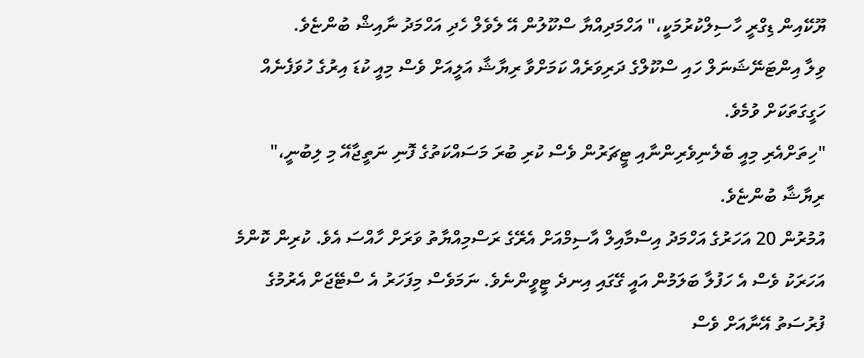ޔޫކޭއިން ޑިގްރީ ހާސިލްކުރުމަކީ،" އަހްމަދިއްޔާ ސްކޫލުން އޭ ލެވެލް ހެދި އަހްމަދު ނާއިޝް ބުންޏެވެ.
ވިލާ އިންޓަނޭޝަނަލް ހައި ސްކޫލްގެ ދަރިވަރެއް ކަމަށްވާ ރިޔާޝާ އަލީއަށް ވެސް މިއީ ކުޑަ އިރުގެ ހުވަފެނެއް ހަގީގަތަކަށް ވުމެވެ.
"ހިތަށްއެރި މިއީ ބެލެނިވެރިންނާއި ޓީޗަރުން ވެސް ކުރި ބުރަ މަސައްކަތުގެ ފޮނި ނަތީޖާއޭ މި ލިބުނީ،" ރިޔާޝާ ބުންޏެވެ.
އުމުރުން 20 އަހަރުގެ އަހްމަދު އިސްމާއިލް އާސިމްއަށް އެރޭގެ ރަސްމިއްޔާތު ވަރަށް ހާއްސަ އެވެ. ކުރިން ކޮންމެ އަހަރަކު ވެސް އެ ހަފުލާ ބަލަމުން އައީ ގޭގައި އިނދެ ޓީވީންނެވެ. ނަމަވެސް މިފަހަރު އެ ސްޓޭޖަށް އެރުމުގެ ފުރުސަތު އޭނާއަށް ވެސް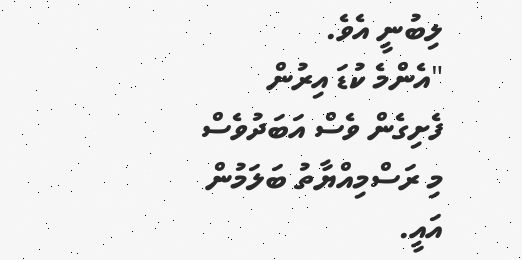ލިބުނީ އެވެ.
"އެންމެ ކުޑަ އިރުން ފެށިގެން ވެސް އަބަދުވެސް މި ރަސްމިއްޔާތު ބަލަމުން އައީ.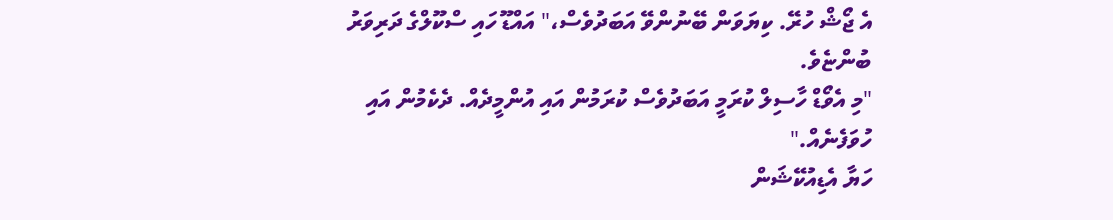އެ ޖޯޝް ހުރޭ. ކިޔަވަން ބޭނުންވޭ އަބަދުވެސް،" އައްޑޫ ހައި ސްކޫލްގެ ދަރިވަރު ބުންޏެވެ.
"މި އެވޯޑް ހާސިލް ކުރަމީ އަބަދުވެސް ކުރަމުން އައި އުންމީދެއް. ދެކެމުން އައި ހުވަފެނެއް."
ހަޔާ އެޑިއުކޭޝަން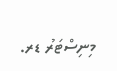މިނިސްޓަރު ޑރ.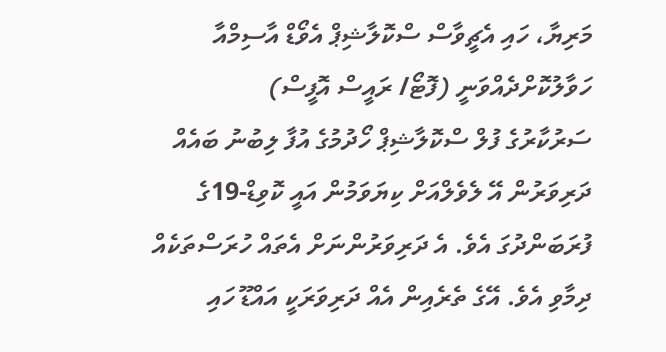މަރިޔާ، ހައި އެޗީވާސް ސްކޮލާޝިޕް އެވޯޑް އާސިމްއާ ހަވާލުކޮށްދެއްވަނީ (ފޮޓޯ/ ރައީސް އޮފީސް)
ސަރުކާރުގެ ފުލް ސްކޮލާޝިޕް ހޯދުމުގެ އުފާ ލިބުނު ބައެއް ދަރިވަރުން އޭ ލެވެލްއަށް ކިޔަވަމުން އައީ ކޮވިޑް-19ގެ ފުރަބަންދުގަ އެވެ. އެ ދަރިވަރުންނަށް އެތައް ހުރަސްތަކެއް ދިމާވި އެވެ. އޭގެ ތެރެއިން އެއް ދަރިވަރަކީ އައްޑޫ ހައި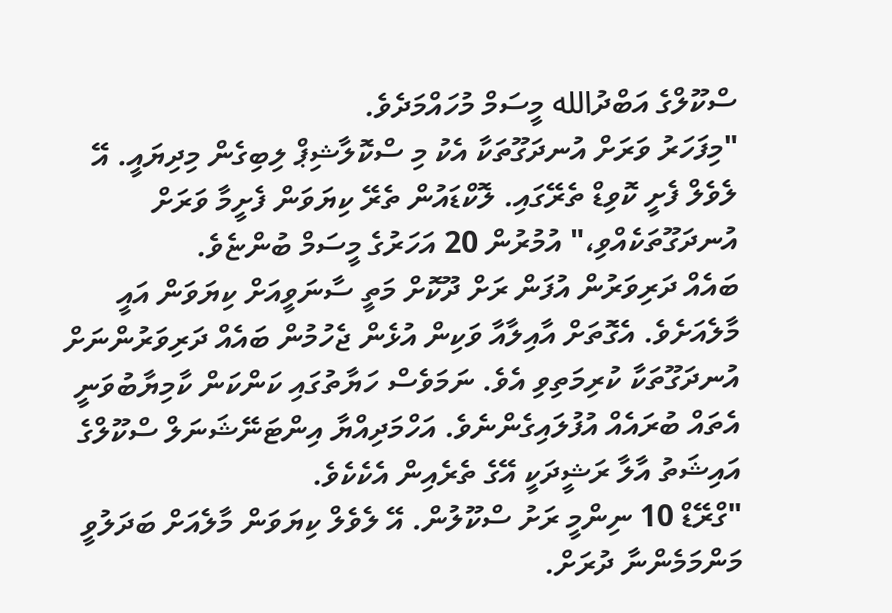ސްކޫލްގެ އަބްދުالله މީސަމް މުހައްމަދެވެ.
"މިފަހަރު ވަރަށް އުނދަގޫތަކާ އެކު މި ސްކޮލާޝިޕް ލިބިގެން މިދިޔައީ. އޭ ލެވެލް ފެށީ ކޮވިޑް ތެރޭގައި. ލޮކްޑައުން ތެރޭ ކިޔަވަން ފެށީމާ ވަރަށް އުނދަގޫތަކެއްވި،" އުމުރުން 20 އަހަރުގެ މީސަމް ބުންޏެވެ.
ބައެއް ދަރިވަރުން އުފަން ރަށް ދޫކޮށް މަތީ ސާނަވީއަށް ކިޔަވަން އައީ މާލެއަށެވެ. އެގޮތަށް އާއިލާއާ ވަކިން އުޅެން ޖެހުމުން ބައެއް ދަރިވަރުންނަށް އުނދަގޫތަކާ ކުރިމަތިވި އެވެ. ނަމަވެސް ހަޔާތުގައި ކަންކަން ކާމިޔާބުވަނީ އެތައް ބުރައެއް އުފުލައިގެންނެވެ. އަހްމަދިއްޔާ އިންޓަނޭޝަނަލް ސްކޫލްގެ އައިޝަތު އާލާ ރަޝީދަކީ އޭގެ ތެރެއިން އެކެކެވެ.
"ގްރޭޑް 10 ނިންމީ ރަށު ސްކޫލުން. އޭ ލެވެލް ކިޔަވަން މާލެއަށް ބަދަލުވީ މަންމަމެންނާ ދުރަށް.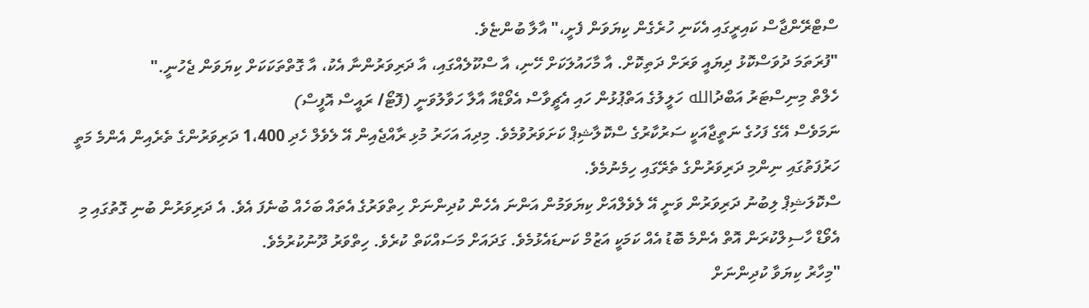ސްޓްރޭންޖާސް ކައިރީގައި އެކަނި ހުރެގެން ކިޔަވަން ފެށީ،" އާލާ ބުންޏެވެ.
"ފުރަތަމަ ދުވަސްކޮޅު ދިޔައީ ވަރަށް ދަތިކޮށް. އާ މާހައުލަކަށް ހޭނި، އާ ސްކޫލެއްގައި، އާ ދަރިވަރުންނާ އެކު، އާ ގޮތްތަކަކަށް ކިޔަވަން ޖެހުނީ."
ހެލްތް މިނިސްޓަރު އަބްދުالله ހަލީލުގެ އަތްޕުޅުން ހައި އެޗީވާސް އެވޯޑްއާ އާލާ ހަވާލުވަނީ (ފޮޓޯ/ ރައީސް އޮފީސް)
ނަމަވެސް އޭގެ ފަހުގެ ނަތީޖާއަކީ ސަރުކާރުގެ ސްކޮލާޝިޕް ކަށަވަރުވުމެވެ. މިދިއަ އަހަރު މުޅި ރާއްޖެއިން އޭ ލެވެލް ހެދި 1،400 ދަރިވަރުންގެ ތެރެއިން އެންމެ މަތީ ހަރުފަތުގައި ނިންމި ދަރިވަރުންގެ ތެރޭގައި ހިމެނުމެވެ.
ސްކޮލަޝިޕް ލިބުނު ދަރިވަރުން ވަނީ އޭ ލެވެލްއަށް ކިޔަވަމުން އަންނަ އެހެން ކުދިންނަށް ހިތްވަރުގެ އެތައް ބަހެއް ބުނެފަ އެވެ. އެ ދަރިވަރުން ބުނި ގޮތުގައި މި އެވޯޑް ހާސިލްކުރަން އޮތް އެންމެ ބޮޑު އެއް ކަމަކީ އަޒުމް ކަނޑައެޅުމެވެ. ގަދައަށް މަސައްކަތް ކުރެވެ. ހިތްވަރު ދޫނުކުރުމެވެ.
"މިހާރު ކިޔަވާ ކުދިންނަށް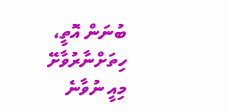ބުނަން އޮތީ، ހިތަށްނާރުވާށޭ މިއީ ނުވާނެ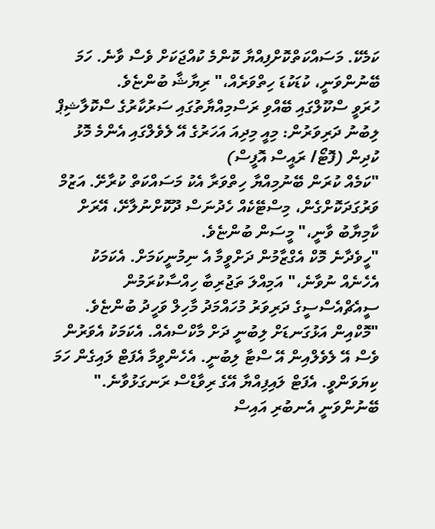ކަމެކޭ. މަސައްކަތްކޮށްފިއްޔާ ކޮންމެ ކުއްޖަކަށް ވެސް ވާނެ. ހަމަ ބޭނުންވަނީ، ކުޑަކުޑަ ހިތްވަރެއް،" ރިޔާޝާ ބުންޏެވެ.
ހުރަވީ ސްކޫލްގައި ބޭއްވި ރަސްމިއްޔާތުގައި ސަރުކާރުގެ ސްކޮލާޝިޕް ލިބުނު ދަރިވަރުން: މިއީ މިދިއަ އަހަރުގެ އޭ ލެވެލްގައި އެންމެ މޮޅު ކުދިން (ފޮޓޯ/ ރައީސް އޮފީސް)
"ކަމެއް ކުރަން ބޭނުމިއްޔާ ހިތްވަރާ އެކު މަސައްކަތް ކުރާށޭ. އަޒުމް ވަރުގަދަކޮށްގެން، މިސްޓޭކެއް ހެދުނަސް ދޫކޮށްނުލާށޭ، އޭރަށް ކާމިޔާބު ވާނީ،" މީސަން ބުންޏެވެ.
"ހީވެދާނެ މޮކް އެގްޒާމުން ދަށްވީމާ އެ ނިމުނީކަމަށް. އެކަމަކު އެހެނެއް ނުވާނެ،" އަމިއްލަ ތަޖުރިބާ ހިއްސާކުރަމުން ސީއެޗްއެސްސީގެ ދަރިވަރު މުހައްމަދު މާހިލް ވަހީދު ބުންޏެވެ.
"މޮކްއިން އަޅުގަނޑަށް ލިބުނީ ދަށް މާކްސްއެއް. އެކަމަކު އެވަރުން ވެސް އޭ ލެވެލްއިން އޭ ސްޓާ ލިބުނީ. އެހެންވީމާ އެފަޓް ލައިގެން ހަމަ ކިޔަވަންވީ. އެފަޓް ލައިފިއްޔާ އޭގެ ރިވާޑްސް ރަނގަޅުވާނެ."
ބޭނުންވަނީ އެނބުރި އައިސް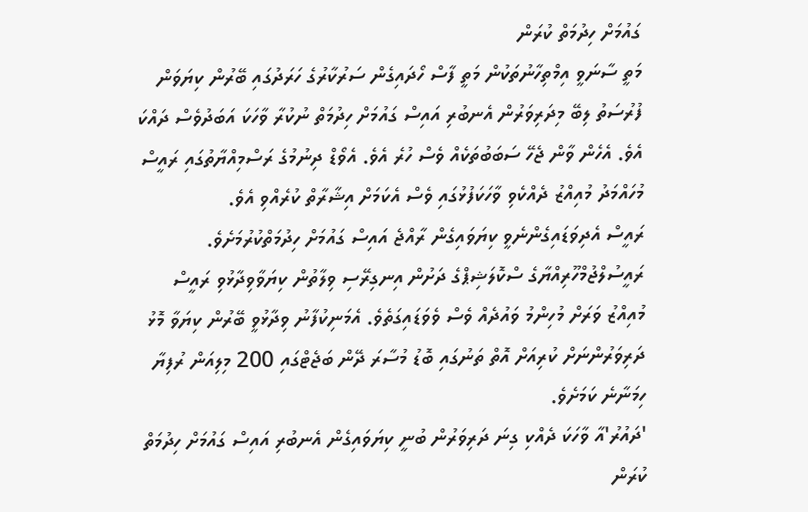ގައުމަށް ހިދުމަތް ކުރަން
މަތީ ސާނަވީ އިމްތިހާނުތަކުން މަތީ ފާސް ހޯދައިގެން ސަރުކާރުގެ ހަރަދުގައި ބޭރުން ކިޔަވަން ފުރުސަތު ލިބޭ މިދަރިވަރުން އެނބުރި އައިސް ގައުމަށް ހިދުމަތް ނުކުރާ ވާހަކަ އަބަދުވެސް ދައްކަ އެވެ. އެހެން ވާން ޖެހޭ ސަބަބުތަކެއް ވެސް ހުރެ އެވެ. އެވޯޑް ދިނުމުގެ ރަސްމިއްޔާތުގައި ރައީސް މުހައްމަދު މުއިއްޒު ދެއްކެވި ވާހަކަފުޅުގައި ވެސް އެކަމަށް އިޝާރާތް ކުރެއްވި އެވެ.
ރައީސް އެދިވަޑައިގެންނެވީ ކިޔަވައިގެން ރާއްޖެ އައިސް ގައުމަށް ހިދުމަތްކުރުމަށެވެ. ރައީސުލްޖުމްހޫރިއްޔާގެ ސްކޮލަޝިޕްގެ ދަށުން އިނގިރޭސި ވިލާތުން ކިޔަވާވިދާޅުވި ރައީސް މުއިއްޒު ވަރަށް މުހިންމު ވައުދެއް ވެސް ވެވަޑައިގަތެވެ. އެމަނިކުފާނު ވިދާޅުވީ ބޭރުން ކިޔަވާ މޮޅު ދަރިވަރުންނަށް ކުރިއަށް އޮތް ތަނުގައި ބޮޑު މުސާރަ ދޭން ބަޖެޓްގައި 200 މިލިއަން ރުފިޔާ ހިމަނާނެ ކަމަށެވެ.
'ދައުރު'އާ ވާހަކަ ދެއްކި ގިނަ ދަރިވަރުން ބުނީ ކިޔަވައިގެން އެނބުރި އައިސް ގައުމަށް ހިދުމަތް ކުރަން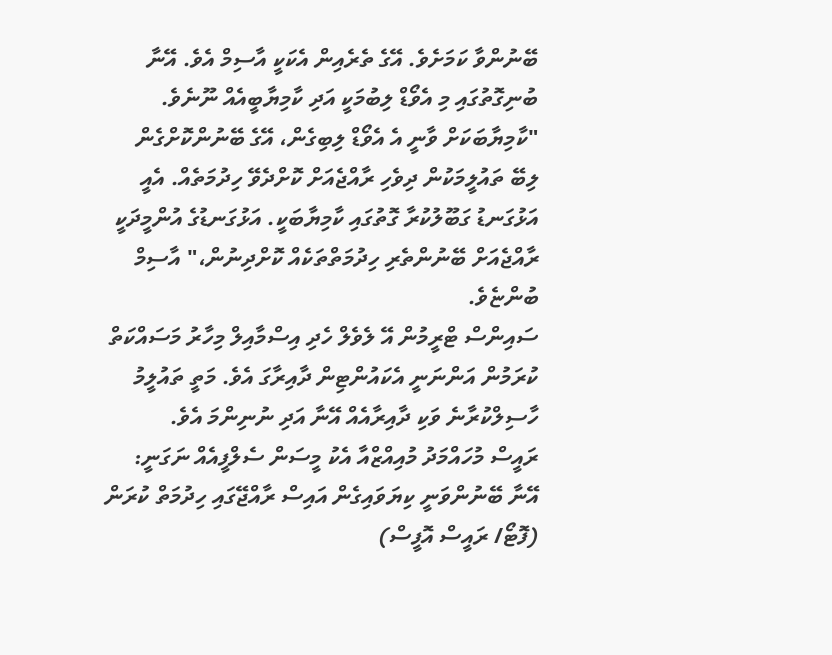ބޭނުންވާ ކަމަށެވެ. އޭގެ ތެރެއިން އެކަކީ އާސިމް އެވެ. އޭނާ ބުނިގޮތުގައި މި އެވޯޑް ލިބުމަކީ އަދި ކާމިޔާބީއެއް ނޫނެވެ.
"ކާމިޔާބަކަށް ވާނީ އެ އެވޯޑް ލިބިގެން، އޭގެ ބޭނުންކޮށްގެން ލިބޭ ތައުލީމަކުން ދިވެހި ރާއްޖެއަށް ކޮށްދެވޭ ހިދުމަތެއް. އެއީ އަޅުގަނޑު ގަބޫލުކުރާ ގޮތުގައި ކާމިޔާބަކީ. އަޅުގަނޑުގެ އުންމީދަކީ ރާއްޖެއަށް ބޭނުންތެރި ހިދުމަތްތަކެއް ކޮށްދިނުން،" އާސިމް ބުންޏެވެ.
ސައިންސް ޓްރީމުން އޭ ލެވެލް ހެދި އިސްމާއިލް މިހާރު މަސައްކަތް ކުރަމުން އަންނަނީ އެކައުންޓިން ދާއިރާގަ އެވެ. މަތީ ތައުލީމު ހާސިލްކުރާނެ ވަކި ދާއިރާއެއް އޭނާ އަދި ނުނިންމަ އެވެ.
ރައީސް މުހައްމަދު މުއިއްޒްއާ އެކު މީސަން ސެލްފީއެއް ނަގަނީ: އޭނާ ބޭނުންވަނީ ކިޔަވައިގެން އައިސް ރާއްޖޭގައި ހިދުމަތް ކުރަން (ފޮޓޯ/ ރައީސް އޮފީސް)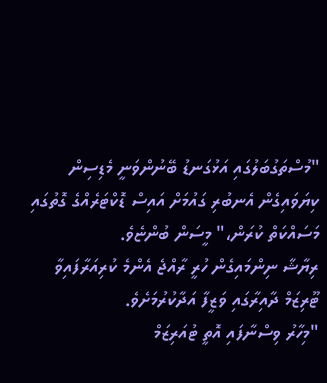"މުސްތަގުބަލުގައި އަޅުގަނޑު ބޭނުންވަނީ މެޑިސިން ކިޔަވައިގެން އެނބުރި ގައުމަށް އައިސް ޑޮކްޓަރެއްގެ ގޮތުގައި މަސައްކަތް ކުރަން،" މީސަން ބުންޏެވެ.
ރިޔާޝާ ނިންމައިގެން ހުރީ ރާއްޖެ އެންމެ ކުރިއަރާފައިވާ ޓޫރިޒަމް ދާއިރާގައި ވަޒީފާ އަދާކުރުމަށެވެ.
"މިހާރު ވިސްނާފައި އޮތީ ޓުއަރިޒަމް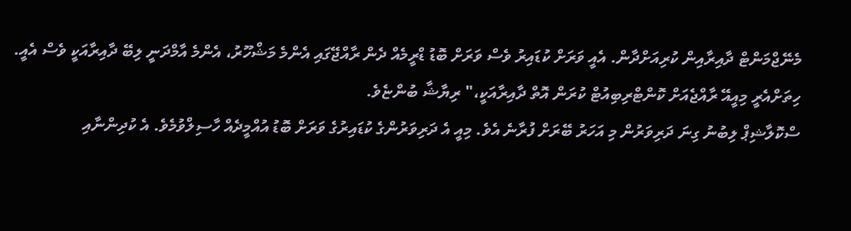މެނޭޖްމަންޓް ދާއިރާއިން ކުރިއަށްދާން. އެއީ ވަރަށް ކުޑައިރު ވެސް ވަރަށް ބޮޑު ޑްރީމެއް ދެން ރާއްޖޭގައި އެންމެ މަޝްހޫރު، އެންމެ އާމްދަނީ ލިބޭ ދާއިރާއަކީ ވެސް އެއީ. ހިތަށްއެރީ މިއީއޭ ރާއްޖެއަށް ކޮންޓްރިބިއުޓް ކުރަން އޮތް ދާއިރާއަކީ،" ރިޔާޝާ ބުންޏެވެ.
ސްކޮލާޝިޕް ލިބުނު ގިނަ ދަރިވަރުން މި އަހަރު ބޭރަށް ފުރާނެ އެވެ. މިއީ އެ ދަރިވަރުންގެ ކުޑައިރުގެ ވަރަށް ބޮޑު އުއްމީދެއް ހާސިލްވުމެވެ. އެ ކުދިންނާއި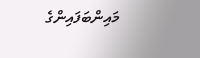މައިންބަފައިންގެ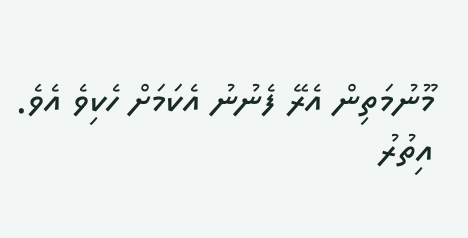މޫނުމަތިން އެރޭ ފެނުނު އެކަމަށް ހެކިވެ އެވެ.
އިތުރު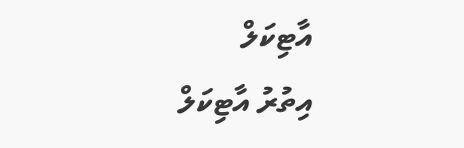އާޓިކަލް
އިތުރު އާޓިކަލް